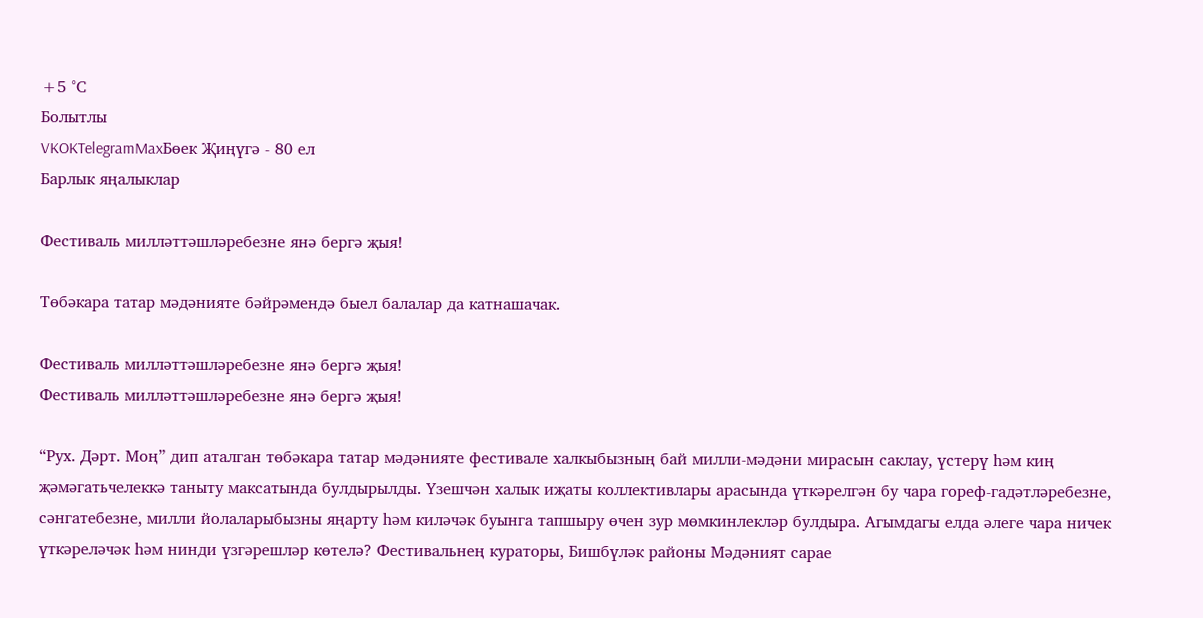+5 °С
Болытлы
VKOKTelegramMaxБөек Җиңүгә - 80 ел
Барлык яңалыклар

Фестиваль милләттәшләребезне янә бергә җыя!

Төбәкара татар мәдәнияте бәйрәмендә быел балалар да катнашачак.

Фестиваль милләттәшләребезне янә бергә җыя!
Фестиваль милләттәшләребезне янә бергә җыя!

“Рух. Дәрт. Моң” дип аталган төбәкара татар мәдәнияте фестивале халкыбызның бай милли-мәдәни мирасын саклау, үстерү һәм киң җәмәгатьчелеккә таныту максатында булдырылды. Үзешчән халык иҗаты коллективлары арасында үткәрелгән бу чара гореф-гадәтләребезне, сәнгатебезне, милли йолаларыбызны яңарту һәм киләчәк буынга тапшыру өчен зур мөмкинлекләр булдыра. Агымдагы елда әлеге чара ничек үткәреләчәк һәм нинди үзгәрешләр көтелә? Фестивальнең кураторы, Бишбүләк районы Мәдәният сарае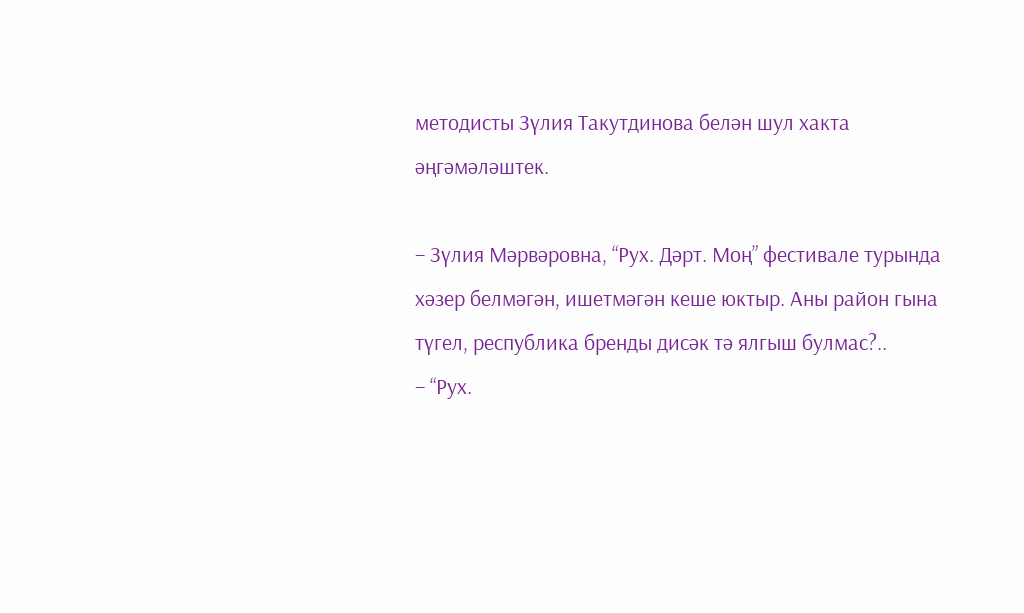методисты Зүлия Такутдинова белән шул хакта әңгәмәләштек.

– Зүлия Мәрвәровна, “Рух. Дәрт. Моң” фестивале турында хәзер белмәгән, ишетмәгән кеше юктыр. Аны район гына түгел, республика бренды дисәк тә ялгыш булмас?..
– “Рух.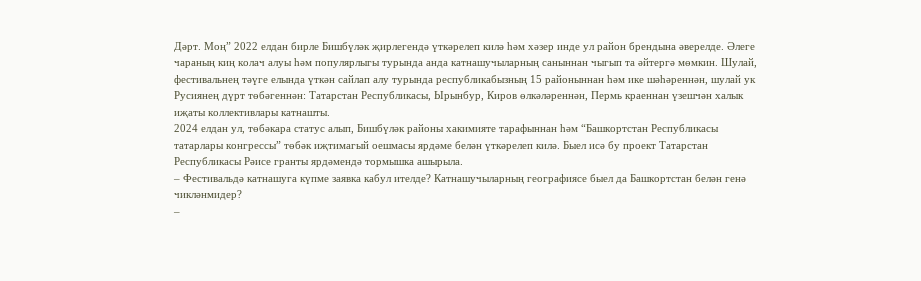Дәрт. Моң” 2022 елдан бирле Бишбүләк җирлегендә үткәрелеп килә һәм хәзер инде ул район брендына әверелде. Әлеге чараның киң колач алуы һәм популярлыгы турында анда катнашучыларның саныннан чыгып та әйтергә мөмкин. Шулай, фестивальнең тәүге елында үткән сайлап алу турында республикабызның 15 районыннан һәм ике шәһәреннән, шулай ук Русиянең дүрт төбәгеннән: Татарстан Республикасы, Ырынбур, Киров өлкәләреннән, Пермь краеннан үзешчән халык иҗаты коллективлары катнашты.
2024 елдан ул, төбәкара статус алып, Бишбүләк районы хакимияте тарафыннан һәм “Башкортстан Республикасы татарлары конгрессы” төбәк иҗтимагый оешмасы ярдәме белән үткәрелеп килә. Быел исә бу проект Татарстан Республикасы Рәисе гранты ярдәмендә тормышка ашырыла.
– Фестивальдә катнашуга күпме заявка кабул ителде? Катнашучыларның географиясе быел да Башкортстан белән генә чикләнмидер?
–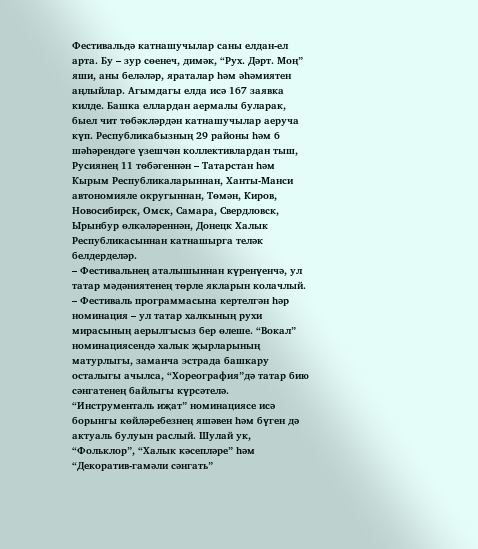Фестивальдә катнашучылар саны елдан-ел арта. Бу – зур сөенеч, димәк, “Рух. Дәрт. Моң” яши, аны беләләр, яраталар һәм әһәмиятен аңлыйлар. Агымдагы елда исә 167 заявка килде. Башка еллардан аермалы буларак, быел чит төбәкләрдән катнашучылар аеруча күп. Республикабызның 29 районы һәм 6 шәһәрендәге үзешчән коллективлардан тыш, Русиянең 11 төбәгеннән – Татарстан һәм Кырым Республикаларыннан, Ханты-Манси автономияле округыннан, Төмән, Киров, Новосибирск, Омск, Самара, Свердловск, Ырынбур өлкәләреннән, Донецк Халык Республикасыннан катнашырга теләк белдерделәр.
– Фестивальнең аталышыннан күренүенчә, ул татар мәдәниятенең төрле якларын колачлый.
– Фестиваль программасына кертелгән һәр номинация – ул татар халкының рухи мирасының аерылгысыз бер өлеше. “Вокал” номинациясендә халык җырларының матурлыгы, заманча эстрада башкару осталыгы ачылса, “Хореография”дә татар бию сәнгатенең байлыгы күрсәтелә. “Инструменталь иҗат” номинациясе исә борынгы көйләребезнең яшәвен һәм бүген дә актуаль булуын раслый. Шулай ук, “Фольклор”, “Халык кәсепләре” һәм “Декоратив-гамәли сәнгать”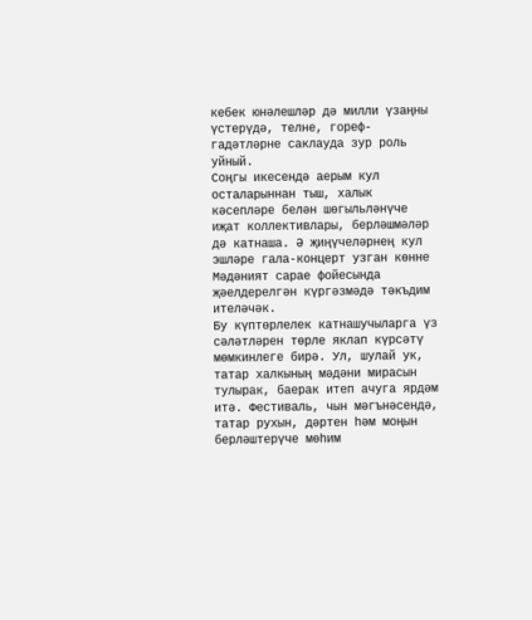кебек юнәлешләр дә милли үзаңны үстерүдә, телне, гореф-гадәтләрне саклауда зур роль уйный.
Соңгы икесендә аерым кул осталарыннан тыш, халык кәсепләре белән шөгыльләнүче иҗат коллективлары, берләшмәләр дә катнаша. Ә җиңүчеләрнең кул эшләре гала-концерт узган көнне Мәдәният сарае фойесында җәелдерелгән күргәзмәдә тәкъдим ителәчәк.
Бу күптөрлелек катнашучыларга үз сәләтләрен төрле яклап күрсәтү мөмкинлеге бирә. Ул, шулай ук, татар халкының мәдәни мирасын тулырак, баерак итеп ачуга ярдәм итә. Фестиваль, чын мәгънәсендә, татар рухын, дәртен һәм моңын берләштерүче мөһим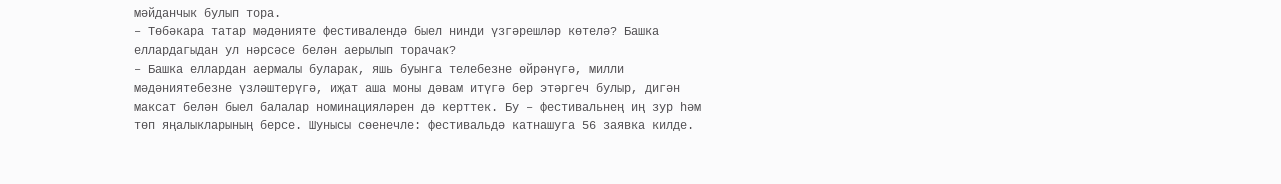мәйданчык булып тора.
– Төбәкара татар мәдәнияте фестивалендә быел нинди үзгәрешләр көтелә? Башка еллардагыдан ул нәрсәсе белән аерылып торачак?
– Башка еллардан аермалы буларак, яшь буынга телебезне өйрәнүгә, милли мәдәниятебезне үзләштерүгә, иҗат аша моны дәвам итүгә бер этәргеч булыр, дигән максат белән быел балалар номинацияләрен дә керттек. Бу – фестивальнең иң зур һәм төп яңалыкларының берсе. Шунысы сөенечле: фестивальдә катнашуга 56 заявка килде.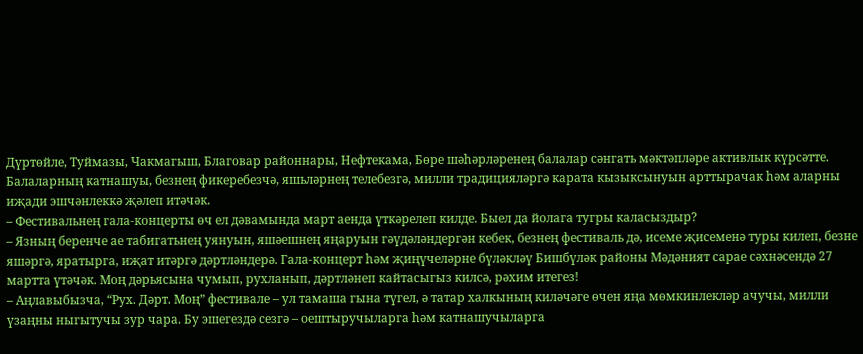Дүртөйле, Туймазы, Чакмагыш, Благовар районнары, Нефтекама, Бөре шәһәрләренең балалар сәнгать мәктәпләре активлык күрсәтте.
Балаларның катнашуы, безнең фикеребезчә, яшьләрнең телебезгә, милли традицияләргә карата кызыксынуын арттырачак һәм аларны иҗади эшчәнлеккә җәлеп итәчәк.
– Фестивальнең гала-концерты өч ел дәвамында март аенда үткәрелеп килде. Быел да йолага тугры каласыздыр?
– Язның беренче ае табигатьнең уянуын, яшәешнең яңаруын гәүдәләндергән кебек, безнең фестиваль дә, исеме җисеменә туры килеп, безне яшәргә, яратырга, иҗат итәргә дәртләндерә. Гала-концерт һәм җиңүчеләрне бүләкләү Бишбүләк районы Мәдәният сарае сәхнәсендә 27 мартта үтәчәк. Моң дәрьясына чумып, рухланып, дәртләнеп кайтасыгыз килсә, рәхим итегез!
– Аңлавыбызча, “Рух. Дәрт. Моң” фестивале – ул тамаша гына түгел, ә татар халкының киләчәге өчен яңа мөмкинлекләр ачучы, милли үзаңны ныгытучы зур чара. Бу эшегездә сезгә – оештыручыларга һәм катнашучыларга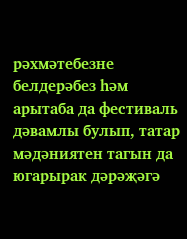рәхмәтебезне белдерәбез һәм арытаба да фестиваль дәвамлы булып, татар мәдәниятен тагын да югарырак дәрәҗәгә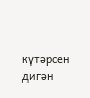күтәрсен дигән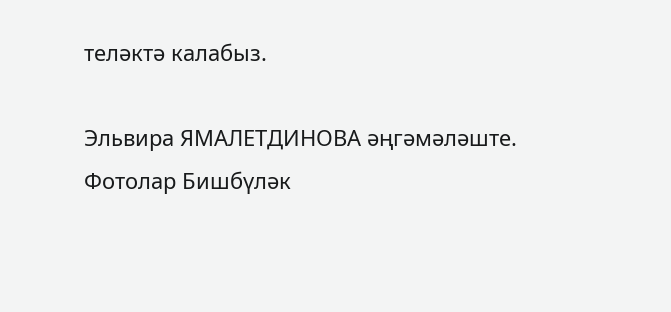теләктә калабыз.

Эльвира ЯМАЛЕТДИНОВА әңгәмәләште.
Фотолар Бишбүләк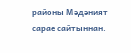районы Мәдәният сарае сайтыннан.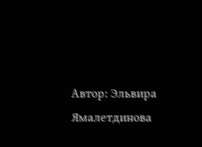Автор: Эльвира Ямалетдинова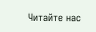Читайте нас